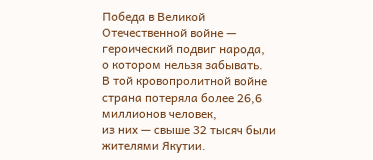Победа в Великой Отечественной войне — героический подвиг народа,
о котором нельзя забывать.
В той кровопролитной войне страна потеряла более 26,6 миллионов человек,
из них — свыше 32 тысяч были жителями Якутии.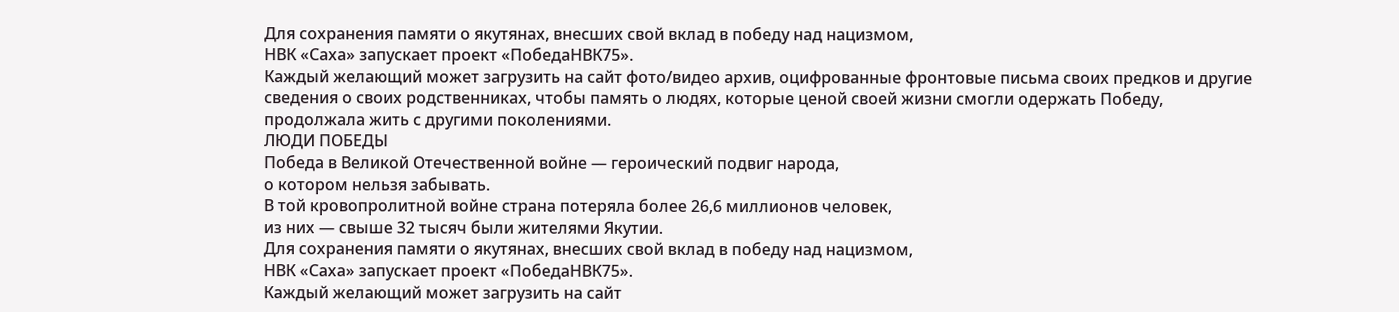Для сохранения памяти о якутянах, внесших свой вклад в победу над нацизмом,
НВК «Саха» запускает проект «ПобедаНВК75».
Каждый желающий может загрузить на сайт фото/видео архив, оцифрованные фронтовые письма своих предков и другие сведения о своих родственниках, чтобы память о людях, которые ценой своей жизни смогли одержать Победу, продолжала жить с другими поколениями.
ЛЮДИ ПОБЕДЫ
Победа в Великой Отечественной войне — героический подвиг народа,
о котором нельзя забывать.
В той кровопролитной войне страна потеряла более 26,6 миллионов человек,
из них — свыше 32 тысяч были жителями Якутии.
Для сохранения памяти о якутянах, внесших свой вклад в победу над нацизмом,
НВК «Саха» запускает проект «ПобедаНВК75».
Каждый желающий может загрузить на сайт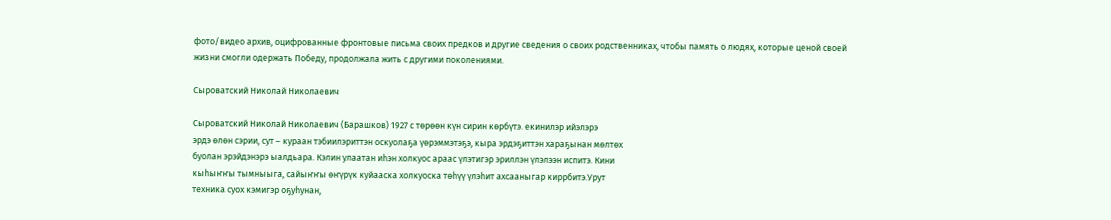фото/видео архив, оцифрованные фронтовые письма своих предков и другие сведения о своих родственниках, чтобы память о людях, которые ценой своей жизни смогли одержать Победу, продолжала жить с другими поколениями.

Сыроватский Николай Николаевич

Сыроватский Николай Николаевич (Барашков) 1927 с төрөөн күн сирин көрбүтэ. екинилэр ийэлэрэ
эрдэ өлөн сэрии, сут – кураан тэбиилэриттэн оскуолаҕа үөрэммэтэҕэ, кыра эрдэҕиттэн хараҕынан мөлтөх
буолан эрэйдэнэрэ ыалдьара. Кэлин улаатан иһэн холкуос араас үлэтигэр эриллэн үлэлээн испитэ. Кини
кыһыҥҥы тымныыга, сайыҥҥы өҥүрүк куйааска холкуоска төһүү үлэһит ахсааныгар киррбитэ.Урут
техника суох кэмигэр оҕуһунан,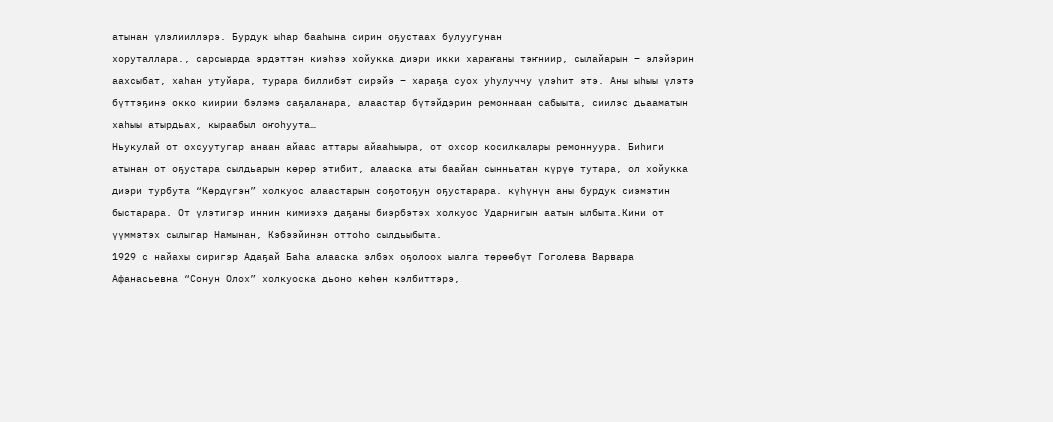атынан үлэлииллэрэ. Бурдук ыһар бааһына сирин оҕустаах булуугунан
хоруталлара., сарсыарда эрдэттэн киэһээ хойукка диэри икки хараҥаны тэҥниир, сылайарын – элэйэрин
аахсыбат, хаһан утуйара, турара биллибэт сирэйэ – хараҕа суох уһулуччу үлэһит этэ. Аны ыһыы үлэтэ
бүттэҕинэ окко киирии бэлэмэ саҕаланара, алаастар бүтэйдэрин ремоннаан сабыыта, сиилэс дьааматын
хаһыы атырдьах, кыраабыл оҥоһуута…
Ньукулай от охсуутугар анаан айаас аттары айааһыыра, от охсор косилкалары ремоннуура. Биһиги
атынан от оҕустара сылдьарын көрөр этибит, алааска аты баайан сынньатан күрүө тутара, ол хойукка
диэри турбута “Көрдүгэн” холкуос алаастарын соҕотоҕун оҕустарара. күһүнүн аны бурдук сиэмэтин
быстарара. От үлэтигэр иннин кимиэхэ даҕаны биэрбэтэх холкуос Ударнигын аатын ылбыта.Кини от
үүммэтэх сылыгар Намынан, Кэбээйинэн оттоһо сылдьыбыта.
1929 с найахы сиригэр Адаҕай Баһа алааска элбэх оҕолоох ыалга төрөөбүт Гоголева Варвара
Афанасьевна “Сонун Олох” холкуоска дьоно көһөн кэлбиттэрэ,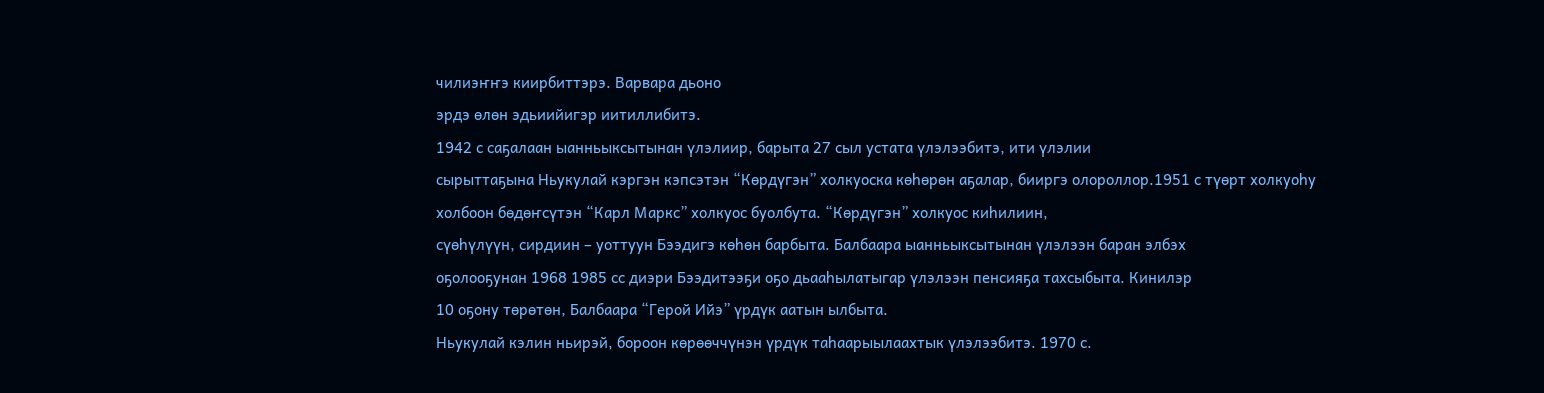чилиэҥҥэ киирбиттэрэ. Варвара дьоно
эрдэ өлөн эдьиийигэр иитиллибитэ.
1942 с саҕалаан ыанньыксытынан үлэлиир, барыта 27 сыл устата үлэлээбитэ, ити үлэлии
сырыттаҕына Ньукулай кэргэн кэпсэтэн “Көрдүгэн” холкуоска көһөрөн аҕалар, бииргэ олороллор.1951 с түөрт холкуоһу холбоон бөдөҥсүтэн “Карл Маркс” холкуос буолбута. “Көрдүгэн” холкуос киһилиин,
сүөһүлүүн, сирдиин – уоттуун Бээдигэ көһөн барбыта. Балбаара ыанньыксытынан үлэлээн баран элбэх
оҕолооҕунан 1968 1985 сс диэри Бээдитээҕи оҕо дьааһылатыгар үлэлээн пенсияҕа тахсыбыта. Кинилэр
10 оҕону төрөтөн, Балбаара “Герой Ийэ” үрдүк аатын ылбыта.
Ньукулай кэлин ньирэй, бороон көрөөччүнэн үрдүк таһаарыылаахтык үлэлээбитэ. 1970 с.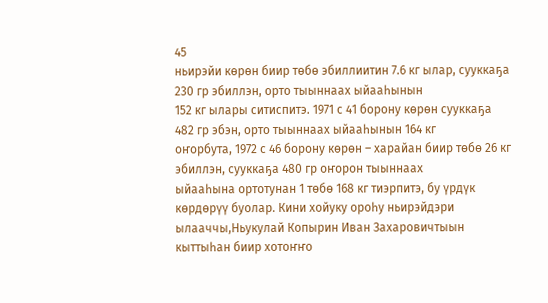45
ньирэйи көрөн биир төбө эбиллиитин 7.6 кг ылар, сууккаҕа 230 гр эбиллэн, орто тыыннаах ыйааһынын
152 кг ылары ситиспитэ. 1971 с 41 борону көрөн сууккаҕа 482 гр эбэн, орто тыыннаах ыйааһынын 164 кг
оҥорбута, 1972 с 46 борону көрөн – харайан биир төбө 26 кг эбиллэн, сууккаҕа 480 гр оҥорон тыыннаах
ыйааһына ортотунан 1 төбө 168 кг тиэрпитэ, бу үрдүк көрдөрүү буолар. Кини хойуку ороһу ньирэйдэри
ылааччы,Ньукулай Копырин Иван Захаровичтыын кыттыһан биир хотоҥҥо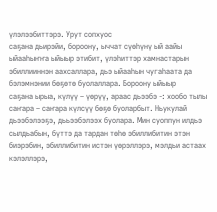үлэлээбиттэрэ. Урут сопхуос
саҕана дьирэйи, бороону, ыччат сүөһүнү ый аайы ыйааһыҥҥа ыйыыр этибит, үлэһиттэр хамнастарын
эбиллииннэн аахсаллара, дьэ ыйааһын чугаһаата да бэлэмнэнии бөҕөтө буолаллара. Бороону ыйыыр
саҕана ырыа, күлүү – үөрүү, араас дьээбэ -: хообо тылы саҥара – саҥара күлсүү бөҕө буоларбыт. Ньукулай
дьээбэлээҕэ, дььээбэлээх буолара. Мин суоппун илдьэ сылдьабын, бүттэ да тардан төһө эбиллибитин этэн
биэрэбин, эбиллибитин истэн үөрэллэрэ, мэлдьи астаах кэлэллэрэ,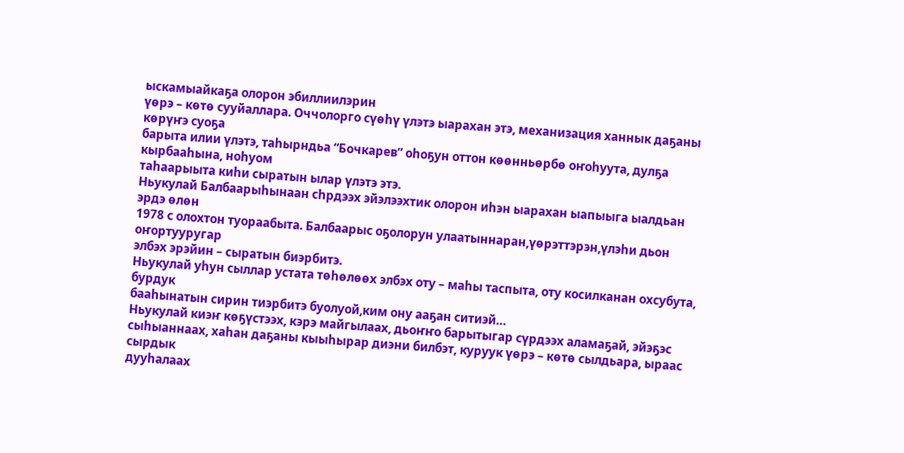ыскамыайкаҕа олорон эбиллиилэрин
үөрэ – көтө сууйаллара. Оччолорго сүөһү үлэтэ ыарахан этэ, механизация ханнык даҕаны көрүҥэ суоҕа
барыта илии үлэтэ, таһырндьа “Бочкарев” оһоҕун оттон көөнньөрбө оҥоһуута, дулҕа кырбааһына, ноһуом
таһаарыыта киһи сыратын ылар үлэтэ этэ.
Ньукулай Балбаарыһынаан сһрдээх эйэлээхтик олорон иһэн ыарахан ыапыыга ыалдьан эрдэ өлөн
1978 с олохтон туораабыта. Балбаарыс оҕолорун улаатыннаран,үөрэттэрэн,үлэһи дьон оҥортууругар
элбэх эрэйин – сыратын биэрбитэ.
Ньукулай уһун сыллар устата төһөлөөх элбэх оту – маһы таспыта, оту косилканан охсубута, бурдук
бааһынатын сирин тиэрбитэ буолуой,ким ону ааҕан ситиэй…
Ньукулай киэҥ көҕүстээх, кэрэ майгылаах, дьоҥҥо барытыгар сүрдээх аламаҕай, эйэҕэс
сыһыаннаах, хаһан даҕаны кыыһырар диэни билбэт, куруук үөрэ – көтө сылдьара, ыраас сырдык
дууһалаах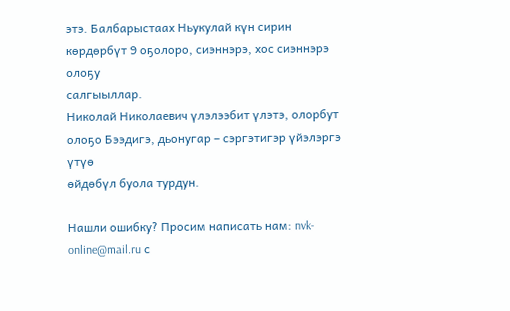этэ. Балбарыстаах Ньукулай күн сирин көрдөрбүт 9 оҕолоро, сиэннэрэ, хос сиэннэрэ олоҕу
салгыыллар.
Николай Николаевич үлэлээбит үлэтэ, олорбут олоҕо Бээдигэ, дьонугар – сэргэтигэр үйэлэргэ үтүө
өйдөбүл буола турдун.

Нашли ошибку? Просим написать нам: nvk-online@mail.ru с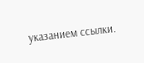указанием ссылки.